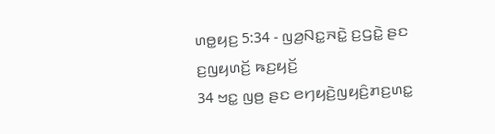ꤛꤥ꤭ꤟꤢ꤬ 5:34 - ꤜꤤ꤬ꤡꤢ꤭ꤏꤢꤧ꤭ ꤢ꤬ꤞꤢꤧ꤭ ꤔꤢ ꤢ꤬ꤜꤟꤛꤢꤩ꤬ ꤒꤢ꤬ꤟꤢꤩ꤬
34 ꤠꤢ꤭ ꤜꤥ꤬ ꤔꤢ ꤕꤚꤟꤢꤧ꤬ꤜꤟꤢꤨ꤬ꤊꤢ꤬ꤛꤢ꤭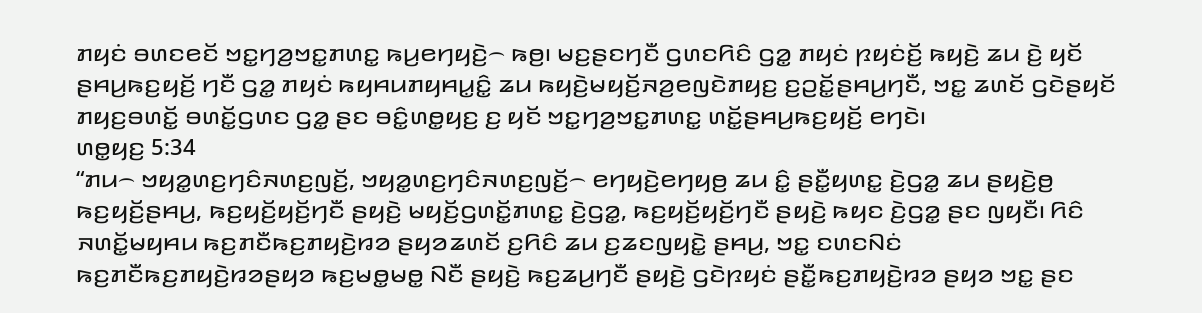ꤊꤟꤢꤦ ꤋꤛꤢꤕꤢꤩ ꤠꤢ꤭ꤚꤤ꤬ꤠꤢ꤭ꤊꤛꤢ꤭ ꤒꤣ꤬ꤕꤚꤟꤢꤧ꤬꤮ ꤒꤥ꤬꤯ ꤗꤢ꤬ꤔꤢꤚꤢꤪ ꤞꤛꤢꤖꤢꤨ ꤞꤤ꤭ ꤊꤟꤢꤦ ꤐꤟꤢꤦꤢꤩ꤬ ꤒꤟꤢꤧ꤬ ꤘꤣ ꤢꤧ꤬ ꤟꤢꤩ ꤔꤌꤣ꤬ꤒꤢ꤬ꤟꤢꤩ꤬ ꤚꤢꤪ ꤞꤤ꤭ ꤊꤟꤢꤦ ꤒꤟꤌꤣꤊꤟꤌꤣ꤭ꤢꤨ꤭ ꤘꤣ ꤒꤟꤢꤧ꤬ꤗꤟꤢꤩ꤬ꤏꤤ꤬ꤕꤜꤢꤧꤊꤟꤢ꤬ ꤢ꤬ꤑꤢꤩ꤭ꤔꤌꤣ꤬ꤚꤢꤪ, ꤠꤢ꤭ ꤘꤛꤢꤩ ꤞꤢꤧꤔꤟꤢꤩ ꤊꤟꤢ꤬ꤋꤛꤢꤩ꤭ ꤋꤛꤢꤩ꤭ꤞꤛꤢ ꤞꤤ꤭ ꤔꤢ ꤋꤢꤨ꤭ꤛꤥ꤭ꤟꤢ꤬ ꤢ꤬ ꤟꤢꤩ ꤠꤢ꤭ꤚꤤ꤬ꤠꤢ꤭ꤊꤛꤢ꤭ ꤛꤢꤩ꤭ꤔꤌꤣ꤬ꤒꤢ꤬ꤟꤢꤩ꤬ ꤕꤚꤢꤧ꤯
ꤛꤥ꤭ꤟꤢ꤬ 5:34
“ꤊꤣ꤮ ꤠꤟꤤ꤭ꤛꤢ꤬ꤚꤢꤨꤏꤛꤢ꤬ꤜꤢꤩ꤬, ꤠꤟꤤ꤭ꤛꤢ꤬ꤚꤢꤨꤏꤛꤢ꤬ꤜꤢꤩ꤬꤮ ꤕꤚꤟꤢꤧ꤬ꤕꤚꤟꤥ꤬ ꤘꤣ ꤢꤨ꤭ ꤔꤢꤪ꤭ꤟꤛꤢ꤭ ꤢꤧ꤬ꤞꤤ꤭ ꤘꤣ ꤔꤟꤢꤧ꤬ꤥ꤬ ꤒꤢ꤬ꤟꤢꤩ꤬ꤔꤌꤣ꤬, ꤒꤢ꤬ꤟꤢꤩ꤬ꤟꤢꤩ꤬ꤚꤢꤪ ꤔꤟꤢꤧ꤬ ꤗꤟꤢꤩ꤬ꤞꤛꤢꤩ꤭ꤊꤛꤢ꤭ ꤢꤧ꤬ꤞꤤ꤭, ꤒꤢ꤬ꤟꤢꤩ꤬ꤟꤢꤩ꤬ꤚꤢꤪ ꤔꤟꤢꤧ꤬ ꤒꤟꤢ ꤢꤧ꤬ꤞꤤ꤭ ꤔꤢ ꤜꤟꤢꤪ꤯ ꤖꤢꤨ ꤏꤛꤢꤩ꤭ꤗꤟꤌꤣ ꤒꤢ꤬ꤊꤢꤪꤒꤢ꤬ꤊꤟꤢꤧ꤬ꤙꤤ ꤔꤟꤤꤘꤛꤢꤩ ꤢ꤬ꤖꤢꤨ ꤘꤣ ꤢ꤬ꤘꤢꤜꤟꤢꤧ꤭ ꤔꤌꤣ꤬, ꤠꤢ꤭ ꤢꤛꤢꤡꤢꤦ ꤒꤢ꤬ꤊꤢꤪꤒꤢ꤬ꤊꤟꤢꤧ꤬ꤙꤤꤔꤟꤤ ꤒꤢ꤬ꤗꤥ꤭ꤗꤥ꤭ ꤡꤢꤪ ꤔꤟꤢꤧ꤬ ꤒꤢ꤬ꤘꤣ꤬ꤚꤢꤪ ꤔꤟꤢꤧ꤬ ꤞꤢꤧꤐꤟꤢꤦ ꤔꤢꤪ꤭ꤒꤢ꤬ꤊꤟꤢꤧ꤬ꤙꤤ ꤔꤟꤤ ꤠꤢ꤭ ꤔꤢ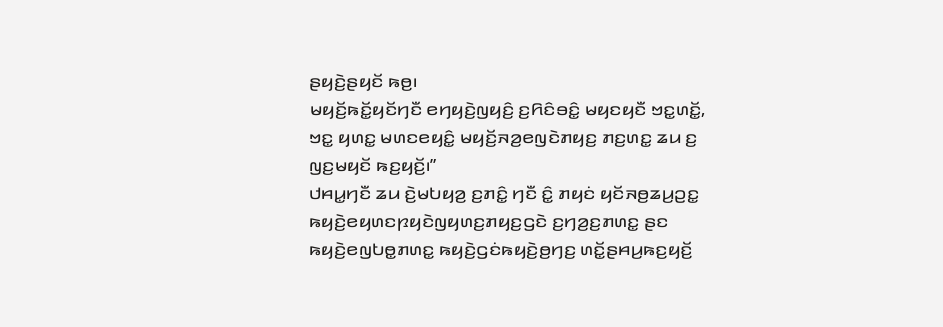ꤔꤟꤢꤧ꤬ꤔꤟꤢꤩ ꤒꤥ꤬꤯
ꤗꤟꤢꤩ꤬ꤒꤢꤩ꤭ꤟꤢꤩꤚꤢꤪ ꤕꤚꤟꤢꤧ꤬ꤜꤟꤢꤨ꤬ ꤢ꤬ꤖꤢꤨꤋꤢꤨ꤭ ꤗꤟꤢꤟꤢꤪ ꤠꤢ꤭ꤛꤢꤩ꤭, ꤠꤢ꤭ ꤟꤛꤢ꤭ ꤗꤛꤢꤕꤟꤢꤨ꤭ ꤗꤟꤢꤩ꤬ꤏꤤ꤬ꤕꤜꤢꤧꤊꤟꤢ꤬ ꤊꤢ꤬ꤛꤢ꤭ ꤘꤣ ꤢ꤬ ꤜꤢ꤬ꤗꤟꤢꤩ ꤒꤢ꤬ꤟꤢꤩ꤬꤯”
ꤓꤌꤣ꤭ꤚꤢꤪ ꤘꤣ ꤢꤧ꤬ꤗꤝꤟꤤ꤬ ꤢ꤬ꤊꤢꤨ꤭ ꤚꤢꤪ ꤢꤨ꤭ ꤊꤟꤢꤦ ꤟꤢꤩꤏꤥ꤬ꤘꤣ꤬ꤑꤢ꤭ ꤒꤟꤢꤧ꤬ꤕꤟꤛꤢꤐꤟꤢꤧꤜꤟꤛꤢ꤬ꤊꤟꤢ꤬ꤞꤢꤧ ꤢ꤬ꤚꤤ꤬ꤢ꤬ꤊꤛꤢ꤭ ꤔꤢ ꤒꤟꤢꤧ꤬ꤕꤜꤝꤥ꤭ꤊꤛꤢ꤭ ꤒꤟꤢꤧ꤬ꤞꤢꤦꤒꤟꤢꤧ꤬ꤥ꤬ꤚꤢ꤬ ꤛꤢꤩ꤭ꤔꤌꤣ꤬ꤒꤢ꤬ꤟꤢꤩ꤬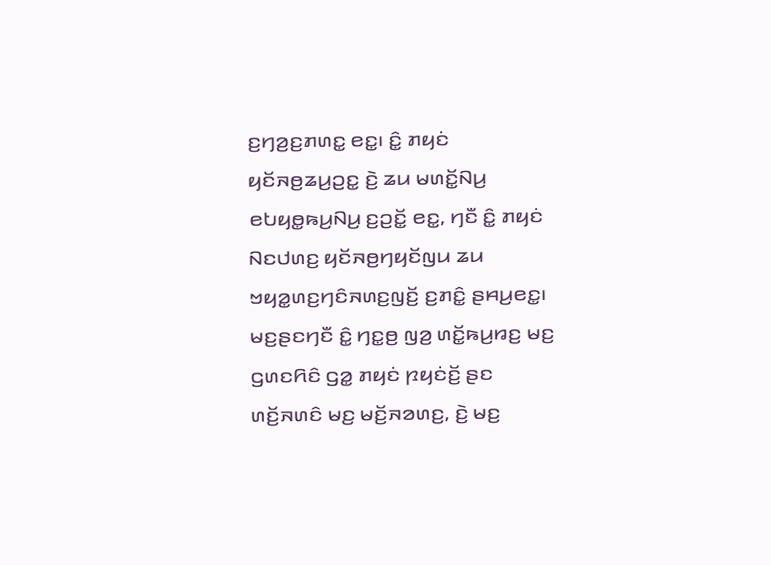ꤢ꤬ꤚꤤ꤬ꤢ꤬ꤊꤛꤢ꤭ ꤕꤢ꤭꤯ ꤢꤨ꤭ ꤊꤟꤢꤦ ꤟꤢꤩꤏꤥ꤬ꤘꤣ꤬ꤑꤢ꤭ ꤢꤧ꤬ ꤘꤣ ꤗꤛꤢꤩ꤭ꤡꤣ꤬ ꤕꤝꤟꤥ꤭ꤒꤣ꤬ꤡꤣ꤬ ꤢ꤬ꤑꤢꤩ꤭ ꤕꤢ꤭, ꤚꤢꤪ ꤢꤨ꤭ ꤊꤟꤢꤦ ꤡꤢꤓꤛꤢ꤬ ꤟꤢꤩꤏꤥ꤬ꤚꤟꤢꤩꤜꤣ ꤘꤣ ꤠꤟꤤ꤭ꤛꤢ꤬ꤚꤢꤨꤏꤛꤢ꤬ꤜꤢꤩ꤬ ꤢ꤬ꤊꤢꤨ꤭ ꤔꤌꤣ꤬ꤕꤢ꤭꤯
ꤗꤢ꤬ꤔꤢꤚꤢꤪ ꤢꤨ꤭ ꤚꤢ꤭ꤥ꤬ ꤜꤤ꤬ ꤛꤢꤩ꤭ꤒꤣ꤬ꤙꤢ꤬ ꤗꤢ꤬ ꤞꤛꤢꤖꤢꤨ ꤞꤤ꤭ ꤊꤟꤢꤦ ꤐꤟꤢꤦꤢꤩ꤬ ꤔꤢ ꤛꤢꤩ꤬ꤏꤛꤢꤨ ꤗꤢ꤬ ꤗꤢꤩ꤬ꤏꤤꤛꤢ꤬, ꤢꤧ꤬ ꤗꤢ꤬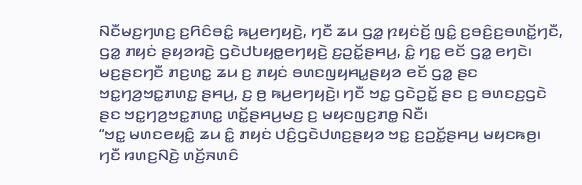ꤡꤢꤪꤗꤢ꤬ꤚꤛꤢ꤬ ꤢ꤬ꤖꤢꤨꤋꤢꤨ꤭ ꤒꤣ꤬ꤕꤚꤟꤢꤧ꤬, ꤚꤢꤪ ꤘꤣ ꤞꤤ꤭ ꤐꤟꤢꤦꤢꤩ꤬ ꤜꤢꤨ꤭ ꤢ꤬ꤋꤢꤨ꤬ꤢ꤬ꤋꤛꤢꤩ꤭ꤚꤢꤪ, ꤞꤤ꤭ ꤊꤟꤢꤦ ꤔꤟꤤꤙꤢꤧ꤬ ꤞꤢꤧꤓꤝꤟꤥ꤭ꤕꤚꤟꤢꤧ꤬ ꤢ꤬ꤑꤢꤩ꤭ꤔꤌꤣ꤬, ꤢꤨ꤭ ꤚꤢ꤭ ꤕꤢꤩ ꤞꤤ꤭ ꤕꤚꤢꤧ꤯
ꤗꤢ꤬ꤔꤢꤚꤢꤪ ꤊꤢ꤬ꤛꤢ꤭ ꤘꤣ ꤢ꤬ ꤊꤟꤢꤦ ꤋꤛꤢꤜꤟꤌꤣ꤭ꤔꤟꤤ ꤕꤢꤩ ꤞꤤ꤭ ꤔꤢ ꤠꤢ꤭ꤚꤤ꤬ꤠꤢ꤭ꤊꤛꤢ꤭ ꤔꤌꤣ꤬, ꤢ꤬ ꤥ꤬ ꤒꤣ꤬ꤕꤚꤟꤢꤧ꤬꤯ ꤚꤢꤪ ꤠꤢ꤭ ꤞꤢꤧꤑꤢꤩ꤭ ꤔꤢ ꤢ꤬ ꤋꤛꤢꤢ꤬ꤞꤢꤧ ꤔꤢ ꤠꤢ꤭ꤚꤤ꤬ꤠꤢ꤭ꤊꤛꤢ꤭ ꤛꤢꤩ꤭ꤔꤌꤣ꤬ꤗꤢ꤬ ꤢ꤬ ꤗꤟꤢꤜꤢ꤬ꤊꤥ꤭ ꤡꤢꤪ꤯
“ꤠꤢ꤭ ꤗꤛꤢꤕꤟꤢꤨ꤭ ꤘꤣ ꤢꤨ꤭ ꤊꤟꤢꤦ ꤓꤢꤨ꤬ꤞꤢꤧꤓꤛꤢ꤬ꤔꤟꤤ ꤠꤢ꤭ ꤢ꤬ꤑꤢꤩ꤭ꤔꤌꤣ꤬ ꤗꤟꤢꤒꤥ꤬꤯
ꤚꤢꤪ ꤙꤛꤢ꤬ꤡꤢꤧ꤬ ꤛꤢꤩ꤬ꤏꤛꤢꤨ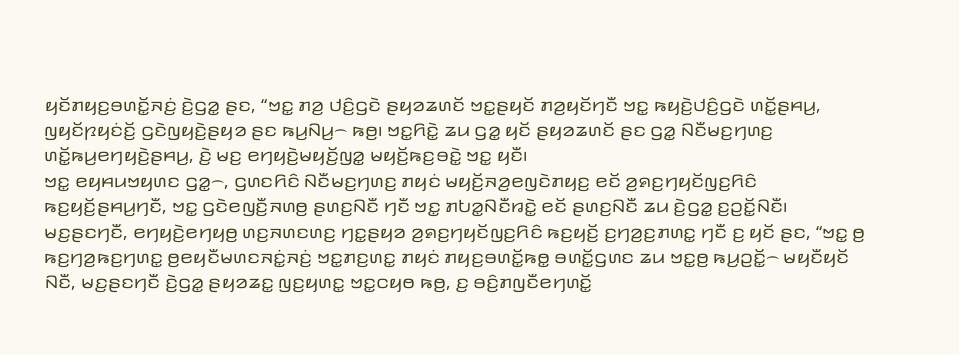ꤟꤢꤩꤊꤟꤢ꤬ꤋꤛꤢꤩ꤭ꤏꤢꤦ꤬ ꤢꤧ꤬ꤞꤤ꤭ ꤔꤢ, “ꤠꤢ꤭ ꤊꤤ꤬ ꤓꤢꤨ꤬ꤞꤢꤧ ꤔꤟꤤꤘꤛꤢꤩ ꤠꤢ꤭ꤔꤟꤢꤩ ꤊꤤ꤬ꤟꤢꤩꤚꤢꤪ ꤠꤢ꤭ ꤒꤟꤢꤧ꤬ꤓꤢꤨ꤬ꤞꤢꤧ ꤛꤢꤩ꤭ꤔꤌꤣ꤬, ꤜꤟꤢꤩꤐꤟꤢꤦꤢꤩ꤬ ꤞꤢꤧꤜꤟꤢꤧ꤬ꤔꤟꤤ ꤔꤢ ꤒꤣ꤬ꤡꤣ꤬꤮ ꤒꤥ꤬꤯ ꤠꤢ꤭ꤖꤢꤧ꤭ ꤘꤣ ꤞꤤ꤭ ꤟꤢꤩ ꤔꤟꤤꤘꤛꤢꤩ ꤔꤢ ꤞꤤ꤭ ꤡꤢꤪꤗꤢ꤬ꤚꤛꤢ꤬ ꤛꤢꤩ꤭ꤒꤣ꤬ꤕꤚꤟꤢꤧ꤬ꤔꤌꤣ꤬, ꤢꤧ꤬ ꤗꤢ꤬ ꤕꤚꤟꤢꤧ꤬ꤗꤟꤢꤩ꤬ꤜꤤ꤭ ꤗꤟꤢꤩ꤬ꤒꤢ꤬ꤋꤢꤧ꤭ ꤠꤢ꤭ ꤟꤢꤪ꤯
ꤠꤢ꤭ ꤕꤟꤌꤣꤠꤟꤛꤢ ꤞꤤ꤭꤮, ꤞꤛꤢꤖꤢꤨ ꤡꤢꤪꤗꤢ꤬ꤚꤛꤢ꤬ ꤊꤟꤢꤦ ꤗꤟꤢꤩ꤬ꤏꤤ꤬ꤕꤜꤢꤧꤊꤟꤢ꤬ ꤕꤢꤩ ꤤ꤬ꤎꤢ꤬ꤚꤟꤢꤩꤜꤢ꤬ꤖꤢꤨ ꤒꤢ꤬ꤟꤢꤩ꤬ꤔꤌꤣ꤬ꤚꤢꤪ, ꤠꤢ꤭ ꤞꤢꤧꤕꤜꤢꤪ꤬ꤏꤛꤥ꤬ ꤔꤛꤢ꤬ꤡꤢꤪ ꤚꤢꤪ ꤠꤢ꤭ ꤊꤝꤤ꤭ꤡꤢꤪꤙꤢꤧ꤭ ꤕꤢꤩ ꤔꤛꤢ꤬ꤡꤢꤪ ꤘꤣ ꤢꤧ꤬ꤞꤤ꤭ ꤢ꤬ꤑꤢꤩ꤭ꤡꤢꤪ꤯
ꤗꤢ꤬ꤔꤢꤚꤢꤪ, ꤕꤚꤟꤢꤧ꤬ꤕꤚꤟꤥ꤬ ꤛꤢ꤬ꤏꤛꤢꤛꤢ꤬ ꤚꤢ꤭ꤔꤟꤤ ꤤ꤬ꤎꤢ꤬ꤚꤟꤢꤩꤜꤢ꤬ꤖꤢꤨ ꤒꤢ꤬ꤟꤢꤩ꤬ ꤢ꤬ꤚꤤ꤬ꤢ꤬ꤊꤛꤢ꤭ ꤚꤢꤪ ꤢ꤬ ꤟꤢꤩ ꤔꤢ, “ꤠꤢ꤭ ꤥ꤬ ꤒꤢ꤬ꤚꤤ꤬ꤒꤢ꤬ꤚꤛꤢ꤭ ꤥ꤬ꤕꤟꤢꤪꤗꤛꤢꤏꤢꤦ꤭ꤏꤢꤦ꤬ ꤠꤢ꤭ꤊꤢ꤬ꤛꤢ꤭ ꤊꤟꤢꤦ ꤊꤟꤢ꤬ꤋꤛꤢꤩ꤭ꤒꤥ꤭ ꤋꤛꤢꤩ꤭ꤞꤛꤢ ꤘꤣ ꤠꤢ꤭ꤥ꤬ ꤒꤣ꤬ꤑꤢꤩ꤭꤮ ꤗꤟꤢꤪꤟꤢꤩ ꤡꤢꤪ, ꤗꤢ꤬ꤔꤢꤚꤢꤪ ꤢꤧ꤬ꤞꤤ꤭ ꤔꤟꤤꤘꤢ꤭ ꤜꤢ꤬ꤟꤛꤢ꤭ ꤠꤢ꤭ꤍꤟꤥ ꤒꤥ꤬, ꤢ꤬ ꤋꤢꤨ꤬ꤊꤜꤢꤪꤕꤚꤛꤢꤩ꤭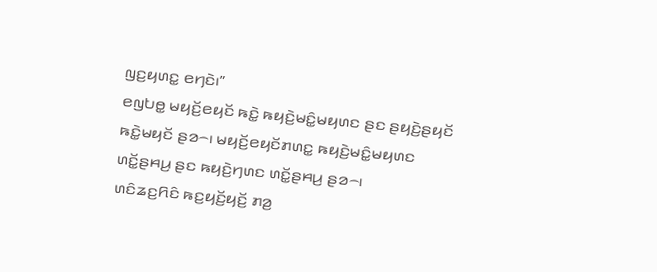ꤜꤢ꤬ꤟꤛꤢ꤭ ꤕꤚꤢꤧ꤯”
ꤕꤜꤝꤥ꤭ ꤗꤟꤢꤩ꤬ꤕꤟꤢꤩ ꤒꤢꤧ꤭ ꤒꤟꤢꤧ꤬ꤗꤢꤨ꤭ꤗꤟꤛꤢ ꤔꤢ ꤔꤟꤢꤧ꤬ꤔꤟꤢꤩ ꤒꤢꤧ꤭ꤗꤟꤢꤩ ꤔꤤ꤮꤯ ꤗꤟꤢꤩ꤬ꤕꤟꤢꤩꤊꤛꤢ꤭ ꤒꤟꤢꤧ꤬ꤗꤢꤨ꤭ꤗꤟꤛꤢ ꤛꤢꤩ꤭ꤔꤌꤣ꤬ ꤔꤢ ꤒꤟꤢꤧ꤬ꤚꤛꤢ ꤛꤢꤩ꤭ꤔꤌꤣ꤬ ꤔꤤ꤮꤯
ꤛꤢꤨꤘꤢ꤬ꤖꤢꤨ ꤒꤢ꤬ꤟꤢꤩ꤬ꤟꤢꤩ꤬ ꤊꤤ꤬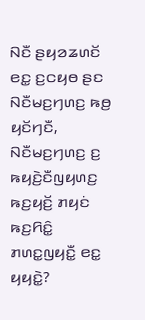ꤡꤢꤪ ꤔꤟꤤꤘꤛꤢꤩ ꤕꤢ꤭ ꤢ꤬ꤍꤟꤥ ꤔꤢ ꤡꤢꤪꤗꤢ꤬ꤚꤛꤢ꤬ ꤒꤥ꤬ ꤟꤢꤩꤚꤢꤪ, ꤡꤢꤪꤗꤢ꤬ꤚꤛꤢ꤬ ꤢ꤬ ꤒꤟꤢꤧ꤬ꤢꤪꤜꤟꤛꤢ꤬ ꤒꤢ꤬ꤟꤢꤩ꤬ ꤊꤟꤢꤦ ꤒꤢ꤬ꤖꤢꤨ꤭ ꤊꤛꤢ꤭ꤜꤟꤢꤪ꤭ ꤕꤢ꤭ ꤟꤟꤢꤧ꤭?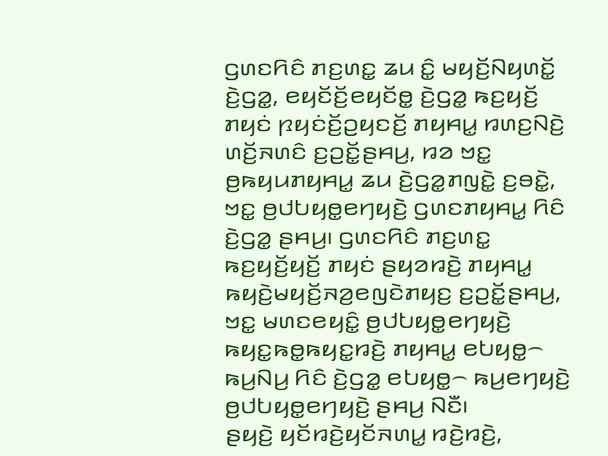ꤞꤛꤢꤖꤢꤨ ꤊꤢ꤬ꤛꤢ꤭ ꤘꤣ ꤢꤨ꤭ ꤗꤟꤢꤩ꤬ꤡꤟꤛꤢꤩ꤭ ꤢꤧ꤬ꤞꤤ꤭, ꤕꤟꤢꤩꤢꤩ꤬ꤕꤟꤢꤩꤥ꤭ ꤢꤧ꤬ꤞꤤ꤭ ꤒꤢ꤬ꤟꤢꤩ꤬ ꤊꤟꤢꤦ ꤐꤟꤢꤦꤢꤩ꤬ꤑꤟꤢꤢꤩ꤬ ꤊꤟꤌꤣ꤭ ꤙꤛꤢ꤬ꤡꤢꤧ꤬ ꤛꤢꤩ꤬ꤏꤛꤢꤨ ꤢ꤬ꤑꤢꤩ꤭ꤔꤌꤣ꤬, ꤙꤤ ꤠꤢ꤭ ꤥ꤬ꤒꤟꤣꤊꤟꤌꤣ꤭ ꤘꤣ ꤢꤧ꤬ꤞꤤ꤭ꤊꤜꤢꤧ꤭ ꤢ꤬ꤋꤢꤧ꤭, ꤠꤢ꤭ ꤥ꤬ꤓꤝꤟꤥ꤭ꤕꤚꤟꤢꤧ꤬ ꤞꤛꤢꤊꤟꤌꤣ꤭ ꤖꤢꤨ ꤢꤧ꤬ꤞꤤ꤭ ꤔꤌꤣ꤬꤯ ꤞꤛꤢꤖꤢꤨ ꤊꤢ꤬ꤛꤢ꤭ ꤒꤢ꤬ꤟꤢꤩ꤬ꤟꤢꤩ꤬ ꤊꤟꤢꤦ ꤔꤟꤤꤙꤢꤧ꤬ ꤊꤟꤌꤣ꤭ ꤒꤟꤢꤧ꤬ꤗꤟꤢꤩ꤬ꤏꤤ꤬ꤕꤜꤢꤧꤊꤟꤢ꤬ ꤢ꤬ꤑꤢꤩ꤭ꤔꤌꤣ꤬, ꤠꤢ꤭ ꤗꤛꤢꤕꤟꤢꤨ꤭ ꤥ꤬ꤓꤝꤟꤥ꤭ꤕꤚꤟꤢꤧ꤬ ꤒꤟꤢ꤭ꤒꤥ꤭ꤒꤟꤢ꤭ꤙꤢꤧ꤬ ꤊꤟꤌꤣ꤭ ꤕꤝꤟꤥ꤭꤮ ꤒꤣ꤬ꤡꤣ꤬ ꤖꤢꤨ ꤢꤧ꤬ꤞꤤ꤭ ꤕꤝꤟꤥ꤭꤮ ꤒꤣ꤬ꤕꤚꤟꤢꤧ꤬ ꤥ꤬ꤓꤝꤟꤥ꤭ꤕꤚꤟꤢꤧ꤬ ꤔꤌꤣ꤬ ꤡꤢꤪ꤯
ꤔꤟꤢꤧ꤬ ꤟꤢꤩꤙꤢꤧ꤬ꤟꤢꤩꤏꤛꤣ꤭ ꤙꤢꤧ꤬ꤙꤢꤧ꤬,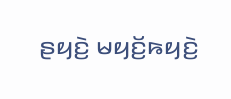ꤔꤟꤢꤧ꤬ ꤗꤟꤢꤩ꤬ꤒꤟꤢꤧ꤬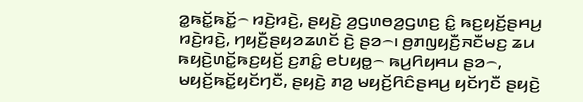ꤤ꤭ꤒꤢꤩ꤭ꤒꤢꤩ꤭꤮ ꤙꤢꤧ꤬ꤙꤢꤧ꤬, ꤔꤟꤢꤧ꤬ ꤤ꤬ꤞꤛꤥꤤ꤬ꤞꤛꤢ꤬ ꤢꤨ꤭ ꤒꤢ꤬ꤟꤢꤩ꤬ꤔꤌꤣ꤬ ꤙꤢꤧ꤬ꤙꤢꤧ꤬, ꤚꤟꤢꤪ꤬ꤔꤟꤤꤘꤛꤢꤩ ꤢꤧ꤬ ꤔꤤ꤮꤯ ꤥ꤬ꤊꤜꤟꤢꤪ꤬ꤏꤢꤪꤗꤢ꤬ ꤘꤣ ꤒꤟꤢꤧ꤬ꤛꤢꤩ꤭ꤒꤢ꤬ꤟꤢꤩ꤬ ꤢ꤬ꤊꤢꤨ꤭ ꤕꤝꤟꤥ꤭꤮ ꤒꤣ꤬ꤖꤟꤌꤣ ꤔꤤ꤮, ꤗꤟꤢꤩ꤬ꤒꤢꤩ꤭ꤟꤢꤩꤚꤢꤪ, ꤔꤟꤢꤧ꤬ ꤊꤤ꤬ ꤗꤟꤢꤩ꤬ꤖꤢꤨꤔꤌꤣ꤬ ꤟꤢꤩꤚꤢꤪ ꤔꤟꤢꤧ꤬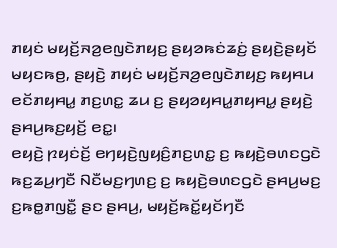ꤊꤟꤢꤦ ꤗꤟꤢꤩ꤬ꤏꤤ꤬ꤕꤜꤢꤧꤊꤟꤢ꤬ ꤔꤟꤤꤒꤢꤦꤘꤢꤦ꤬ ꤔꤟꤢꤧ꤬ꤔꤟꤢꤩ ꤗꤟꤢꤒꤥ꤬, ꤔꤟꤢꤧ꤬ ꤊꤟꤢꤦ ꤗꤟꤢꤩ꤬ꤏꤤ꤬ꤕꤜꤢꤧꤊꤟꤢ꤬ ꤒꤟꤌꤣ ꤕꤢꤩꤊꤟꤌꤣ꤭ ꤊꤢ꤬ꤛꤢ꤭ ꤘꤣ ꤢ꤬ ꤔꤟꤤꤟꤌꤣ꤭ꤊꤟꤌꤣ꤭ ꤔꤟꤢꤧ꤬ ꤔꤌꤣ꤬ꤒꤢ꤬ꤟꤢꤩ꤬ ꤕꤢ꤭꤯
ꤕꤟꤢꤧ꤬ ꤐꤟꤢꤦꤢꤩ꤬ ꤕꤚꤟꤢꤧ꤬ꤜꤟꤢꤨ꤬ꤊꤢ꤬ꤛꤢ꤭ ꤢ꤬ ꤒꤟꤢꤧ꤬ꤋꤛꤢꤞꤢꤧ ꤒꤢ꤬ꤘꤣ꤬ꤚꤢꤪ ꤡꤢꤪꤗꤢ꤬ꤚꤛꤢ꤬ ꤢ꤬ ꤒꤟꤢꤧ꤬ꤋꤛꤢꤞꤢꤧ ꤔꤌꤣ꤬ꤗꤢ꤬ ꤢ꤬ꤒꤥ꤭ꤊꤜꤢꤪ꤭ ꤔꤢ ꤔꤌꤣ꤬, ꤗꤟꤢꤩ꤬ꤒꤢꤩ꤭ꤟꤢꤩꤚꤢꤪ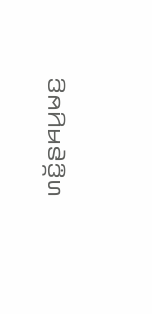ꤛꤢꤩ꤭ꤔꤌꤣ꤬ꤗꤢ꤬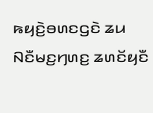ꤒꤟꤢꤧ꤬ꤋꤛꤢꤞꤢꤧ ꤘꤣ ꤡꤢꤪꤗꤢ꤬ꤚꤛꤢ꤬ ꤘꤛꤢꤩꤟꤢꤪ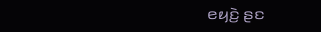ꤕꤟꤢꤧ꤬ ꤔꤢ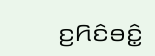ꤢ꤬ꤖꤢꤨꤋꤢꤨ꤭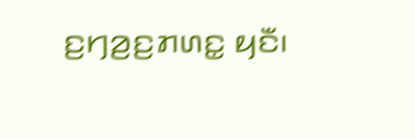ꤢ꤬ꤚꤤ꤬ꤢ꤬ꤊꤛꤢ꤭ ꤟꤢꤪ꤯